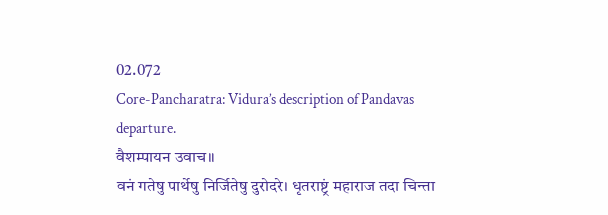02.072
Core-Pancharatra: Vidura’s description of Pandavas departure.
वैशम्पायन उवाच॥
वनं गतेषु पार्थेषु निर्जितेषु दुरोदरे। धृतराष्ट्रं महाराज तदा चिन्ता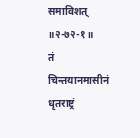समाविशत् ॥२-७२-१॥
तं चिन्तयानमासीनं धृतराष्ट्रं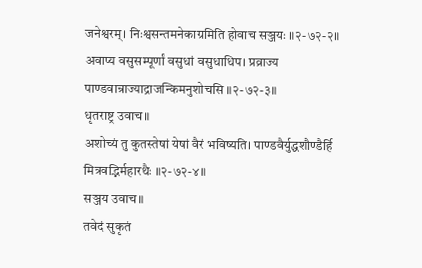जनेश्वरम्। निःश्वसन्तमनेकाग्रमिति होवाच सञ्जयः ॥२-७२-२॥
अवाप्य वसुसम्पूर्णां वसुधां वसुधाधिप। प्रव्राज्य पाण्डवान्राज्याद्राजन्किमनुशोचसि ॥२-७२-३॥
धृतराष्ट्र उवाच॥
अशोच्यं तु कुतस्तेषां येषां वैरं भविष्यति। पाण्डवैर्युद्धशौण्डैर्हि मित्रवद्भिर्महारथैः ॥२-७२-४॥
सञ्जय उवाच॥
तवेदं सुकृतं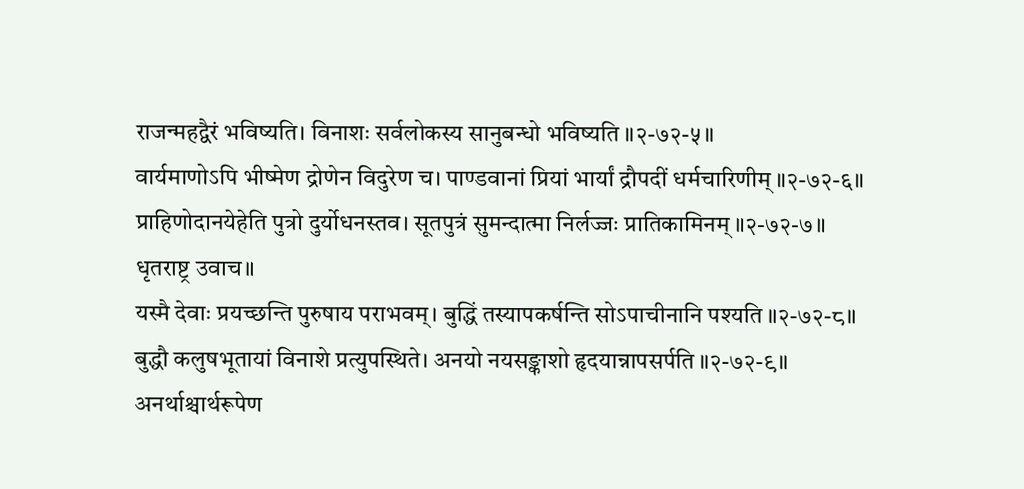राजन्महद्वैरं भविष्यति। विनाशः सर्वलोकस्य सानुबन्धो भविष्यति ॥२-७२-५॥
वार्यमाणोऽपि भीष्मेण द्रोणेन विदुरेण च। पाण्डवानां प्रियां भार्यां द्रौपदीं धर्मचारिणीम् ॥२-७२-६॥
प्राहिणोदानयेहेति पुत्रो दुर्योधनस्तव। सूतपुत्रं सुमन्दात्मा निर्लज्जः प्रातिकामिनम् ॥२-७२-७॥
धृतराष्ट्र उवाच॥
यस्मै देवाः प्रयच्छन्ति पुरुषाय पराभवम्। बुद्धिं तस्यापकर्षन्ति सोऽपाचीनानि पश्यति ॥२-७२-८॥
बुद्धौ कलुषभूतायां विनाशे प्रत्युपस्थिते। अनयो नयसङ्काशो हृदयान्नापसर्पति ॥२-७२-९॥
अनर्थाश्चार्थरूपेण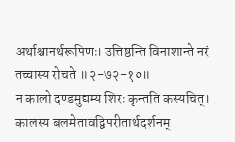अर्थाश्चानर्थरूपिणः। उत्तिष्ठन्ति विनाशान्ते नरं तच्चास्य रोचते ॥२-७२-१०॥
न कालो दण्डमुद्यम्य शिरः कृन्तति कस्यचित्। कालस्य बलमेतावद्विपरीतार्थदर्शनम्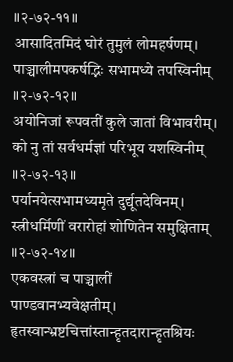॥२-७२-११॥
आसादितमिदं घोरं तुमुलं लोमहर्षणम्। पाञ्चालीमपकर्षद्भिः सभामध्ये तपस्विनीम् ॥२-७२-१२॥
अयोनिजां रूपवतीं कुले जातां विभावरीम्। को नु तां सर्वधर्मज्ञां परिभूय यशस्विनीम् ॥२-७२-१३॥
पर्यानयेत्सभामध्यमृते दुर्द्यूतदेविनम्। स्त्रीधर्मिणीं वरारोहां शोणितेन समुक्षिताम् ॥२-७२-१४॥
एकवस्त्रां च पाञ्चालीं पाण्डवानभ्यवेक्षतीम्। हृतस्वान्भ्रष्टचित्तांस्तान्हृतदारान्हृतश्रियः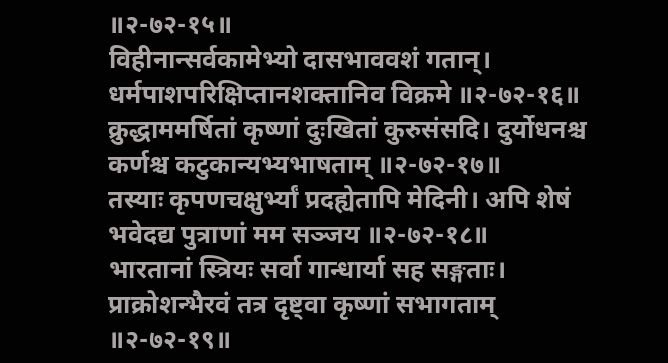॥२-७२-१५॥
विहीनान्सर्वकामेभ्यो दासभाववशं गतान्। धर्मपाशपरिक्षिप्तानशक्तानिव विक्रमे ॥२-७२-१६॥
क्रुद्धाममर्षितां कृष्णां दुःखितां कुरुसंसदि। दुर्योधनश्च कर्णश्च कटुकान्यभ्यभाषताम् ॥२-७२-१७॥
तस्याः कृपणचक्षुर्भ्यां प्रदह्येतापि मेदिनी। अपि शेषं भवेदद्य पुत्राणां मम सञ्जय ॥२-७२-१८॥
भारतानां स्त्रियः सर्वा गान्धार्या सह सङ्गताः। प्राक्रोशन्भैरवं तत्र दृष्ट्वा कृष्णां सभागताम् ॥२-७२-१९॥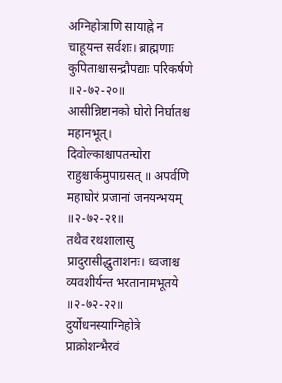अग्निहोत्राणि सायाह्ने न चाहूयन्त सर्वशः। ब्राह्मणाः कुपिताश्चासन्द्रौपद्याः परिकर्षणे ॥२-७२-२०॥
आसीन्निष्टानको घोरो निर्घातश्च महानभूत्। दिवोल्काश्चापतन्घोरा राहुश्चार्कमुपाग्रसत् ॥ अपर्वणि महाघोरं प्रजानां जनयन्भयम् ॥२-७२-२१॥
तथैव रथशालासु प्रादुरासीद्धुताशनः। ध्वजाश्च व्यवशीर्यन्त भरतानामभूतये ॥२-७२-२२॥
दुर्योधनस्याग्निहोत्रे प्राक्रोशन्भैरवं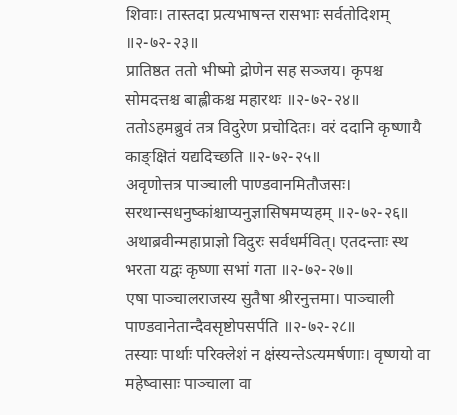शिवाः। तास्तदा प्रत्यभाषन्त रासभाः सर्वतोदिशम् ॥२-७२-२३॥
प्रातिष्ठत ततो भीष्मो द्रोणेन सह सञ्जय। कृपश्च सोमदत्तश्च बाह्लीकश्च महारथः ॥२-७२-२४॥
ततोऽहमब्रुवं तत्र विदुरेण प्रचोदितः। वरं ददानि कृष्णायै काङ्क्षितं यद्यदिच्छति ॥२-७२-२५॥
अवृणोत्तत्र पाञ्चाली पाण्डवानमितौजसः। सरथान्सधनुष्कांश्चाप्यनुज्ञासिषमप्यहम् ॥२-७२-२६॥
अथाब्रवीन्महाप्राज्ञो विदुरः सर्वधर्मवित्। एतदन्ताः स्थ भरता यद्वः कृष्णा सभां गता ॥२-७२-२७॥
एषा पाञ्चालराजस्य सुतैषा श्रीरनुत्तमा। पाञ्चाली पाण्डवानेतान्दैवसृष्टोपसर्पति ॥२-७२-२८॥
तस्याः पार्थाः परिक्लेशं न क्षंस्यन्तेऽत्यमर्षणाः। वृष्णयो वा महेष्वासाः पाञ्चाला वा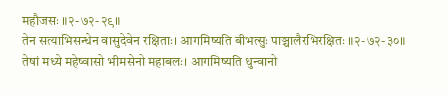महौजसः ॥२-७२-२९॥
तेन सत्याभिसन्धेन वासुदेवेन रक्षिताः। आगमिष्यति बीभत्सुः पाञ्चालैरभिरक्षितः ॥२-७२-३०॥
तेषां मध्ये महेष्वासो भीमसेनो महाबलः। आगमिष्यति धुन्वानो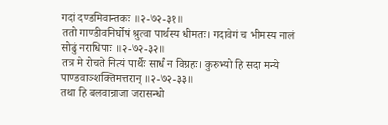गदां दण्डमिवान्तकः ॥२-७२-३१॥
ततो गाण्डीवनिर्घोषं श्रुत्वा पार्थस्य धीमतः। गदावेगं च भीमस्य नालं सोढुं नराधिपाः ॥२-७२-३२॥
तत्र मे रोचते नित्यं पार्थैः सार्धं न विग्रहः। कुरुभ्यो हि सदा मन्ये पाण्डवाञ्शक्तिमत्तरान् ॥२-७२-३३॥
तथा हि बलवान्राजा जरासन्धो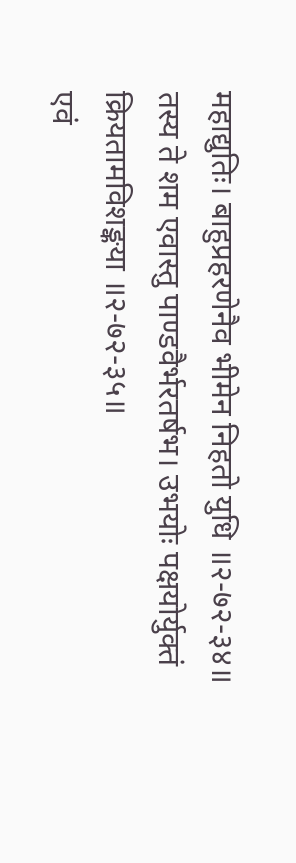महाद्युतिः। बाहुप्रहरणेनैव भीमेन निहतो युधि ॥२-७२-३४॥
तस्य ते शम एवास्तु पाण्डवैर्भरतर्षभ। उभयोः पक्षयोर्युक्तं क्रियतामविशङ्कया ॥२-७२-३५॥
एवं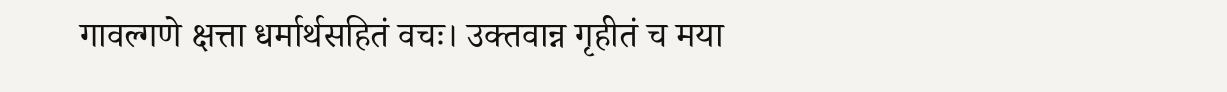गावल्गणे क्षत्ता धर्मार्थसहितं वचः। उक्तवान्न गृहीतं च मया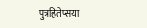पुत्रहितेप्सया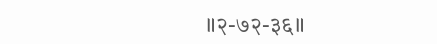॥२-७२-३६॥